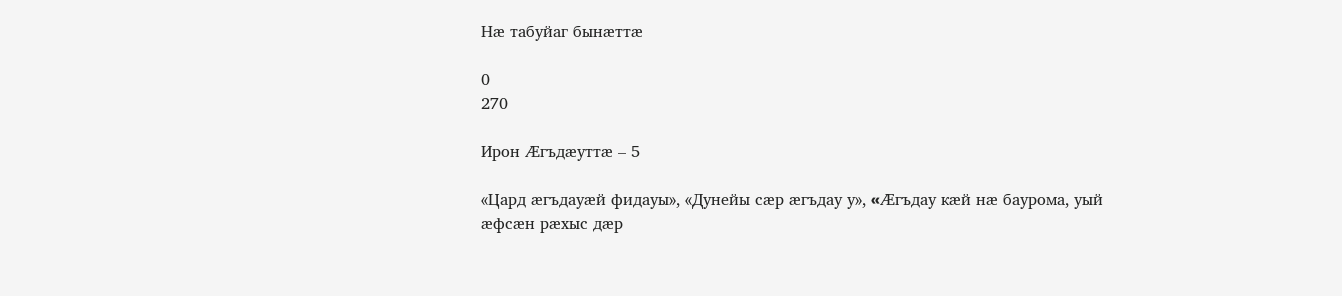Нæ табуйаг бынæттæ

0
270

Ирон Æгъдæуттæ – 5

«Цард æгъдауæй фидауы», «Дунейы сæр æгъдау у», «Æгъдау кæй нæ баурома, уый æфсæн рæхыс дæр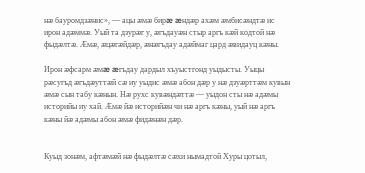нæ бауромдзæнис», — ацы æмæ бирæ æндæр ахæм æмбисæндтæ ис ирон адæммæ. Уый та дзурæг у, æгъдауæн стыр аргъ кæй кодтой нæ фыдæлтæ. Æмæ, æцæгæйдæр, æнæгъдау адæймаг цард æвидауц кæны.

Ирон æфсарм æмæ æгъдау дардыл хъуыстгонд уыдысты. Уыцы рæсугъд æгъдæуттæй сæ иу уыдис æмæ абон дæр у нæ дзуæрттæм кувын æмæ сын табу кæнын. Нæ рухс кувæндæттæ — уыдон сты нæ адæмы историйы иу хай. Æмæ йæ историйæн чи нæ аргъ кæны, уый нæ аргъ кæны йæ адæмы абон æмæ фидæнæн дæр.


Куыд зонæм, афтæмæй нæ фыдæлтæ сæхи нымадтой Хуры цотыл,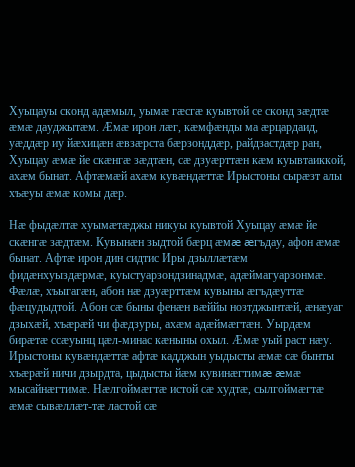Хуыцауы сконд адæмыл, уымæ гæсгæ куывтой се сконд зæдтæ æмæ дауджытæм. Æмæ ирон лæг, кæмфæнды ма æрцардаид, уæддæр иу йæхицæн æвзæрста бæрзонддæр, райдзастдæр ран, Хуыцау æмæ йе скæнгæ зæдтæн, сæ дзуæрттæн кæм куывтаиккой, ахæм бынат. Афтæмæй ахæм кувæндæттæ Ирыстоны сырæзт алы хъæуы æмæ комы дæр.

Нæ фыдæлтæ хуымæтæджы никуы куывтой Хуыцау æмæ йе скæнгæ зæдтæм. Кувынæн зыдтой бæрц æмæ æгъдау, афон æмæ бынат. Афтæ ирон дин сидтис Иры дзыллæтæм фидæнхуыздæрмæ, куыстуарзондзинадмæ, адæймагуарзонмæ. Фæлæ, хъыгагæн, абон нæ дзуæрттæм кувыны æгъдæуттæ фæцудыдтой. Абон сæ быны фенæн вæййы нозтджынтæй, æнæуаг дзыхæй, хъæрæй чи фæдзуры, ахæм адæймæгтæн. Уырдæм бирæтæ ссæуынц цæл-минас кæныны охыл. Æмæ уый раст нæу. Ирыстоны кувæндæттæ афтæ кадджын уыдысты æмæ сæ бынты хъæрæй ничи дзырдта, цыдысты йæм кувинæгтимæ æмæ мысайнæгтимæ. Нæлгоймæгтæ истой сæ худтæ, сылгоймæгтæ æмæ сывæллæт-тæ ластой сæ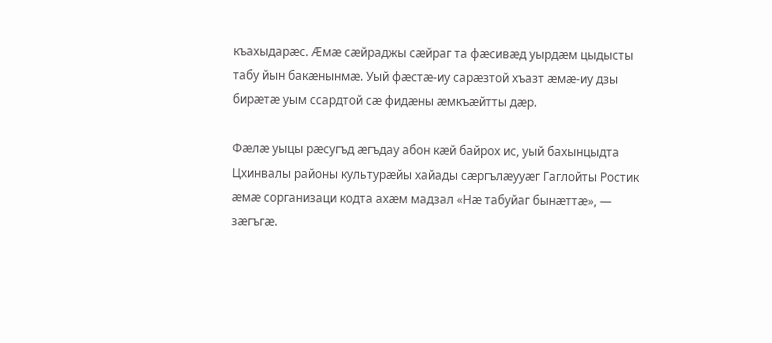къахыдарæс. Æмæ сæйраджы сæйраг та фæсивæд уырдæм цыдысты табу йын бакæнынмæ. Уый фæстæ-иу сарæзтой хъазт æмæ-иу дзы бирæтæ уым ссардтой сæ фидæны æмкъæйтты дæр.

Фæлæ уыцы рæсугъд æгъдау абон кæй байрох ис, уый бахынцыдта Цхинвалы районы культурæйы хайады сæргълæууæг Гаглойты Ростик æмæ сорганизаци кодта ахæм мадзал «Нæ табуйаг бынæттæ», — зæгъгæ.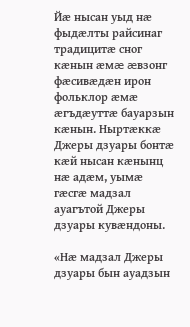Йæ нысан уыд нæ фыдæлты райсинаг традицитæ сног кæнын æмæ æвзонг фæсивæдæн ирон фольклор æмæ æгъдæуттæ бауарзын кæнын. Ныртæккæ Джеры дзуары бонтæ кæй нысан кæнынц нæ адæм, уымæ гæсгæ мадзал ауагътой Джеры дзуары кувæндоны.

«Нæ мадзал Джеры дзуары бын ауадзын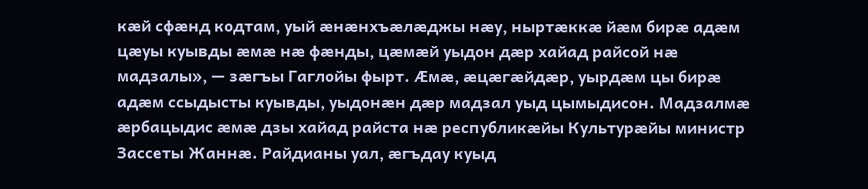кæй сфæнд кодтам, уый æнæнхъæлæджы нæу, ныртæккæ йæм бирæ адæм цæуы куывды æмæ нæ фæнды, цæмæй уыдон дæр хайад райсой нæ мадзалы», — зæгъы Гаглойы фырт. Æмæ, æцæгæйдæр, уырдæм цы бирæ адæм ссыдысты куывды, уыдонæн дæр мадзал уыд цымыдисон. Мадзалмæ æрбацыдис æмæ дзы хайад райста нæ республикæйы Культурæйы министр Зассеты Жаннæ. Райдианы уал, æгъдау куыд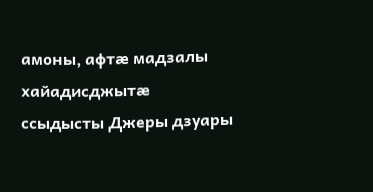амоны, афтæ мадзалы хайадисджытæ ссыдысты Джеры дзуары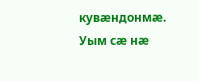кувæндонмæ. Уым сæ нæ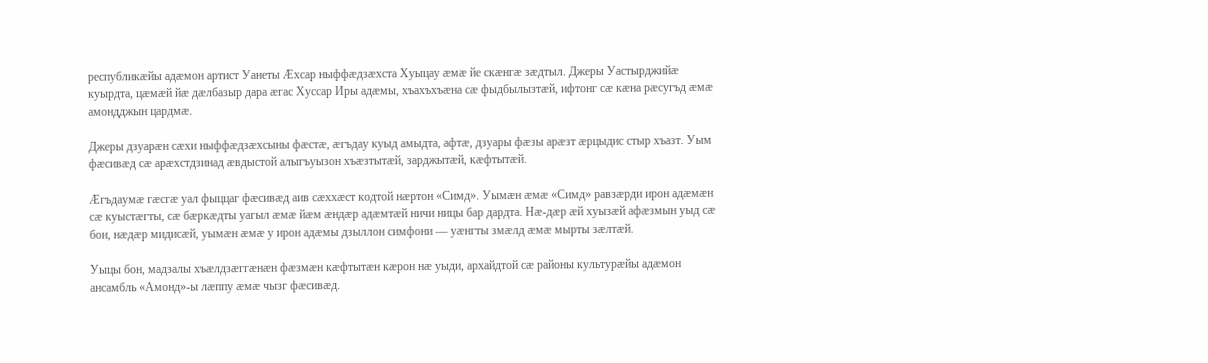республикæйы адæмон артист Уанеты Æхсар ныффæдзæхста Хуыцау æмæ йе скæнгæ зæдтыл. Джеры Уастырджийæ куырдта, цæмæй йæ дæлбазыр дара æгас Хуссар Иры адæмы, хъахъхъæна сæ фыдбылызтæй, ифтонг сæ кæна рæсугъд æмæ амондджын цардмæ.

Джеры дзуарæн сæхи ныффæдзæхсыны фæстæ, æгъдау куыд амыдта, афтæ, дзуары фæзы арæзт æрцыдис стыр хъазт. Уым фæсивæд сæ арæхстдзинад æвдыстой алыгъуызон хъæзтытæй, зарджытæй, кæфтытæй.

Æгъдаумæ гæсгæ уал фыццаг фæсивæд аив сæххæст кодтой нæртон «Симд». Уымæн æмæ «Симд» равзæрди ирон адæмæн сæ куыстæгты, сæ бæркæдты уагыл æмæ йæм æндæр адæмтæй ничи ницы бар дардта. Нæ-дæр æй хуызæй афæзмын уыд сæ бон, нæдæр мидисæй, уымæн æмæ у ирон адæмы дзыллон симфони — уæнгты змæлд æмæ мырты зæлтæй.

Уыцы бон, мадзалы хъæлдзæггæнæн фæзмæн кæфтытæн кæрон нæ уыди, архайдтой сæ районы культурæйы адæмон ансамбль «Амонд»-ы лæппу æмæ чызг фæсивæд.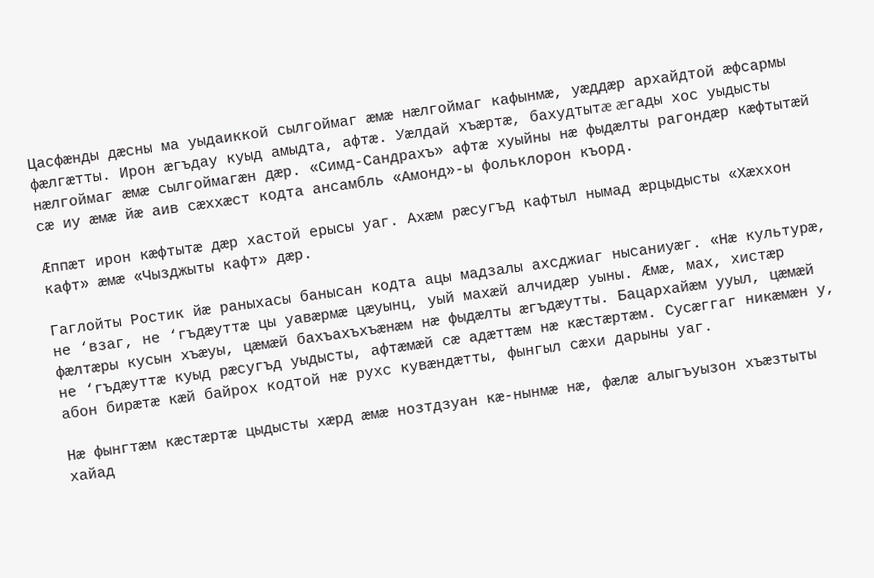Цасфæнды дæсны ма уыдаиккой сылгоймаг æмæ нæлгоймаг кафынмæ, уæддæр архайдтой æфсармы фæлгæтты. Ирон æгъдау куыд амыдта, афтæ. Уæлдай хъæртæ, бахудтытæ æгады хос уыдысты нæлгоймаг æмæ сылгоймагæн дæр. «Симд-Сандрахъ» афтæ хуыйны нæ фыдæлты рагондæр кæфтытæй сæ иу æмæ йæ аив сæххæст кодта ансамбль «Амонд»-ы фольклорон къорд.

Æппæт ирон кæфтытæ дæр хастой ерысы уаг. Ахæм рæсугъд кафтыл нымад æрцыдысты «Хæххон кафт» æмæ «Чызджыты кафт» дæр.

Гаглойты Ростик йæ раныхасы банысан кодта ацы мадзалы ахсджиаг нысаниуæг. «Нæ культурæ, не ‘взаг, не ‘гъдæуттæ цы уавæрмæ цæуынц, уый махæй алчидæр уыны. Æмæ, мах, хистæр фæлтæры кусын хъæуы, цæмæй бахъахъхъæнæм нæ фыдæлты æгъдæутты. Бацархайæм ууыл, цæмæй не ‘гъдæуттæ куыд рæсугъд уыдысты, афтæмæй сæ адæттæм нæ кæстæртæм. Сусæггаг никæмæн у, абон бирæтæ кæй байрох кодтой нæ рухс кувæндæтты, фынгыл сæхи дарыны уаг.

Нæ фынгтæм кæстæртæ цыдысты хæрд æмæ нозтдзуан кæ-нынмæ нæ, фæлæ алыгъуызон хъæзтыты хайад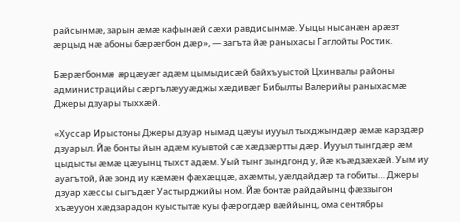райсынмæ, зарын æмæ кафынæй сæхи равдисынмæ. Уыцы нысанæн арæзт æрцыд нæ абоны бæрæгбон дæр», — загъта йæ раныхасы Гаглойты Ростик.

Бæрæгбонмæ æрцæуæг адæм цымыдисæй байхъуыстой Цхинвалы районы администрацийы сæргълæууæджы хæдивæг Бибылты Валерийы раныхасмæ Джеры дзуары тыххæй.

«Хуссар Ирыстоны Джеры дзуар нымад цæуы иууыл тыхджындæр æмæ карздæр дзуарыл. Йæ бонты йын адæм куывтой сæ хæдзæртты дæр. Иууыл тынгдæр æм цыдысты æмæ цæуынц тыхст адæм. Уый тынг зындгонд у, йæ къæдзæхæй. Уым иу ауагътой, йæ зонд иу кæмæн фæхæццæ, ахæмты, уæлдайдæр та гобиты… Джеры дзуар хæссы сыгъдæг Уастырджийы ном. Йæ бонтæ райдайынц фæззыгон хъæууон хæдзарадон куыстытæ куы фæрогдæр вæййынц, ома сентябры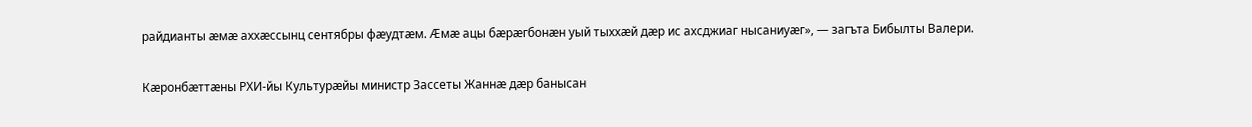райдианты æмæ аххæссынц сентябры фæудтæм. Æмæ ацы бæрæгбонæн уый тыххæй дæр ис ахсджиаг нысаниуæг», — загъта Бибылты Валери.

Кæронбæттæны РХИ-йы Культурæйы министр Зассеты Жаннæ дæр банысан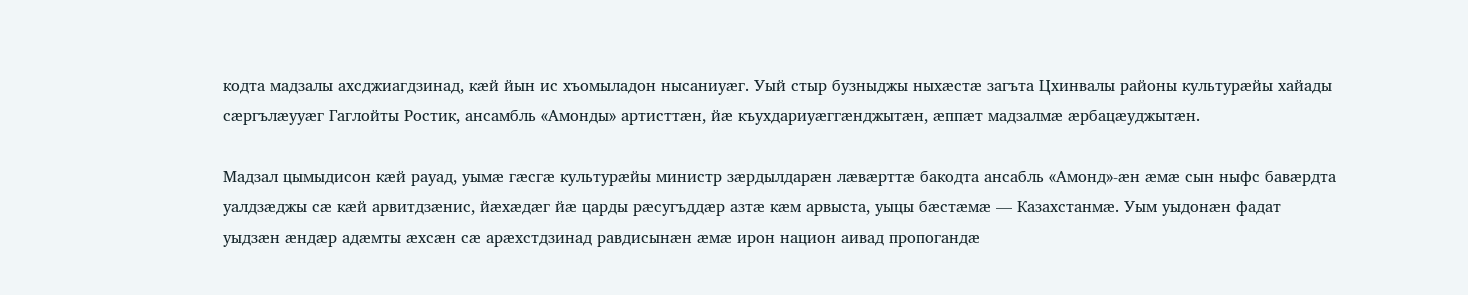кодта мадзалы ахсджиагдзинад, кæй йын ис хъомыладон нысаниуæг. Уый стыр бузныджы ныхæстæ загъта Цхинвалы районы культурæйы хайады сæргълæууæг Гаглойты Ростик, ансамбль «Амонды» артисттæн, йæ къухдариуæггæнджытæн, æппæт мадзалмæ æрбацæуджытæн.

Мадзал цымыдисон кæй рауад, уымæ гæсгæ культурæйы министр зæрдылдарæн лæвæрттæ бакодта ансабль «Амонд»-æн æмæ сын ныфс бавæрдта уалдзæджы сæ кæй арвитдзæнис, йæхæдæг йæ царды рæсугъддæр азтæ кæм арвыста, уыцы бæстæмæ — Казахстанмæ. Уым уыдонæн фадат уыдзæн æндæр адæмты æхсæн сæ арæхстдзинад равдисынæн æмæ ирон национ аивад пропогандæ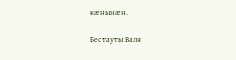кæнынæн.

Бестауты Валя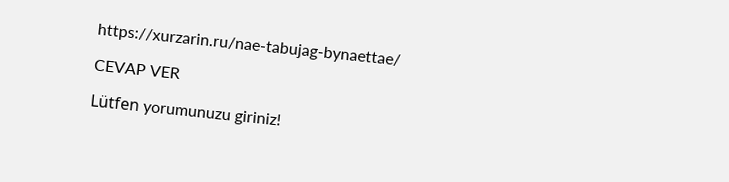https://xurzarin.ru/nae-tabujag-bynaettae/

CEVAP VER

Lütfen yorumunuzu giriniz!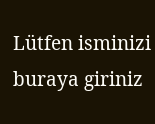Lütfen isminizi buraya giriniz